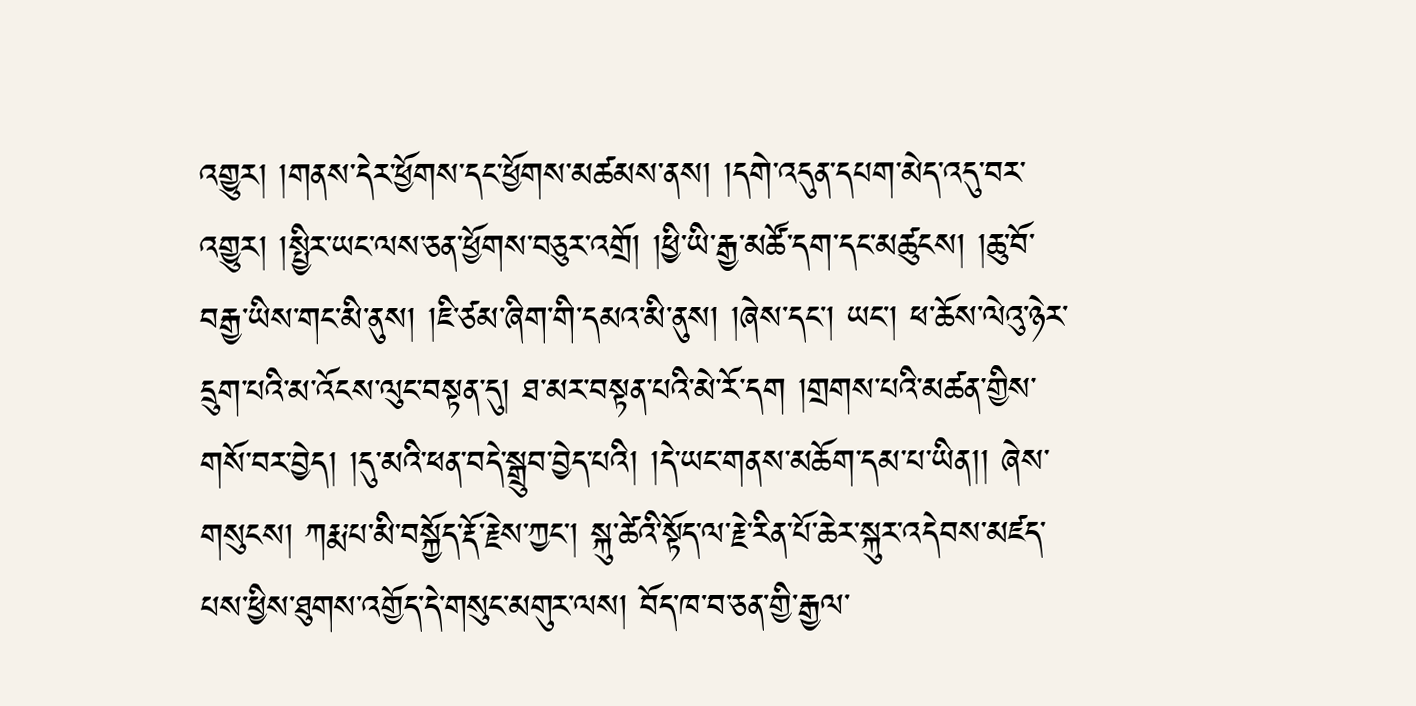འགྱུར། །གནས་དེར་ཕྱོགས་དང་ཕྱོགས་མཚམས་ནས། །དགེ་འདུན་དཔག་མེད་འདུ་བར་འགྱུར། །སྤྱིར་ཡང་ལས་ཅན་ཕྱོགས་བཅུར་འགྲོ། །ཕྱི་ཡི་རྒྱ་མཚོ་དག་དང་མཚུངས། །ཆུ་བོ་བརྒྱ་ཡིས་གང་མི་ནུས། །ཇི་ཙམ་ཞིག་གི་དམའ་མི་ནུས། །ཞེས་དང་། ཡང་། ཕ་ཆོས་ལེའུ་ཉེར་དྲུག་པའི་མ་འོངས་ལུང་བསྟན་དུ། ཐ་མར་བསྟན་པའི་མེ་རོ་དག །གྲགས་པའི་མཚན་གྱིས་གསོ་བར་བྱེད། །དུ་མའི་ཕན་བདེ་སྒྲུབ་བྱེད་པའི། །དེ་ཡང་གནས་མཆོག་དམ་པ་ཡིན།། ཞེས་གསུངས། ཀརྨ་པ་མི་བསྐྱོད་རྡོ་རྗེས་ཀྱང་། སྐུ་ཚེའི་སྟོད་ལ་རྗེ་རིན་པོ་ཆེར་སྐུར་འདེབས་མཛད་པས་ཕྱིས་ཐུགས་འགྱོད་དེ་གསུང་མགུར་ལས། བོད་ཁ་བ་ཅན་གྱི་རྒྱལ་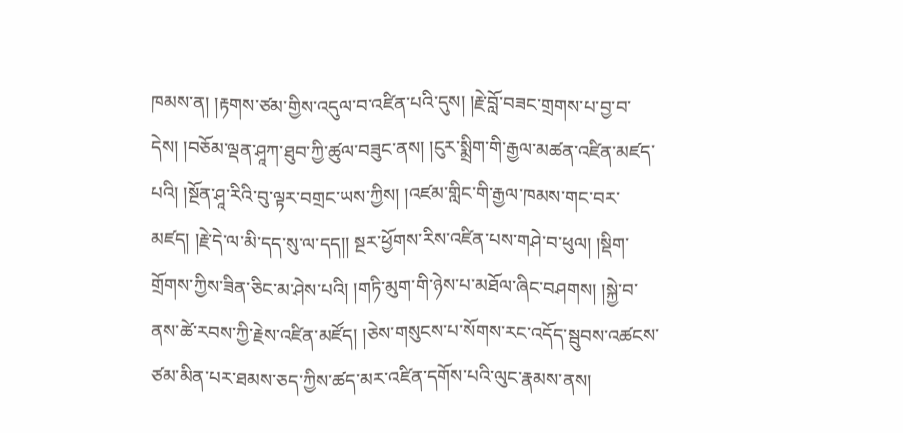ཁམས་ན། །རྟགས་ཙམ་གྱིས་འདུལ་བ་འཛིན་པའི་དུས། །རྗེ་བློ་བཟང་གྲགས་པ་བྱ་བ་དེས། །བཅོམ་ལྡན་ཤཱཀ་ཐུབ་ཀྱི་ཚུལ་བཟུང་ནས། །ངུར་སྨྲིག་གི་རྒྱལ་མཚན་འཛིན་མཛད་པའི། །སྔོན་ཤཱ་རིའི་བུ་ལྟར་བགྲང་ཡས་ཀྱིས། །འཛམ་གླིང་གི་རྒྱལ་ཁམས་གང་བར་མཛད། །རྗེ་དེ་ལ་མི་དད་སུ་ལ་དད།། སྔར་ཕྱོགས་རིས་འཛིན་པས་གཤེ་བ་ཕུལ། །སྡིག་གྲོགས་ཀྱིས་ཟིན་ཅིང་མ་ཤེས་པའི། །གཏི་མུག་གི་ཉེས་པ་མཐོལ་ཞིང་བཤགས། །སྐྱེ་བ་ནས་ཚེ་རབས་ཀྱི་རྗེས་འཛིན་མཛོད། །ཅེས་གསུངས་པ་སོགས་རང་འདོད་སྦུབས་འཚངས་ཙམ་མིན་པར་ཐམས་ཅད་ཀྱིས་ཚད་མར་འཛིན་དགོས་པའི་ལུང་རྣམས་ནས།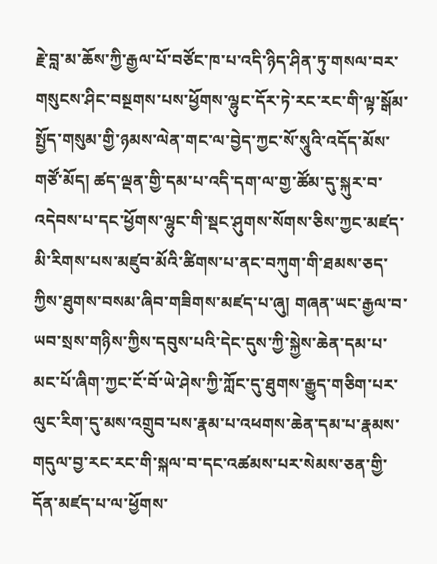རྗེ་བླ་མ་ཆོས་ཀྱི་རྒྱལ་པོ་བཙོང་ཁ་པ་འདི་ཉིད་ཤིན་ཏུ་གསལ་བར་གསུངས་ཤིང་བསྔགས་པས་ཕྱོགས་ལྷུང་དོར་ཏེ་རང་རང་གི་ལྟ་སྒོམ་སྤྱོད་གསུམ་གྱི་ཉམས་ལེན་གང་ལ་བྱེད་ཀྱང་སོ་སཱུའི་འདོད་མོས་གཙོ་མོད། ཚད་ལྡན་གྱི་དམ་པ་འདི་དག་ལ་གྱ་ཚོམ་དུ་སྐུར་བ་འདེབས་པ་དང་ཕྱོགས་ལྷུང་གི་སྡང་ཤུགས་སོགས་ཅིས་ཀྱང་མཛད་མི་རིགས་པས་མཛུབ་མོའི་ཚིགས་པ་ནང་བཀུག་གི་ཐམས་ཅད་ཀྱིས་ཐུགས་བསམ་ཞིབ་གཟིགས་མཛད་པ་ཞུ། གཞན་ཡང་རྒྱལ་བ་ཡབ་སྲས་གཉིས་ཀྱིས་དབུས་པའི་དེང་དུས་ཀྱི་སྐྱེས་ཆེན་དམ་པ་མང་པོ་ཞིག་ཀྱང་ངོ་བོ་ཡེ་ཤེས་ཀྱི་ཀློང་དུ་ཐུགས་རྒྱུད་གཅིག་པར་ལུང་རིག་དུ་མས་འགྲུབ་པས་རྣམ་པ་འཕགས་ཆེན་དམ་པ་རྣམས་གདུལ་བྱ་རང་རང་གི་སྐལ་བ་དང་འཚམས་པར་སེམས་ཅན་གྱི་དོན་མཛད་པ་ལ་ཕྱོགས་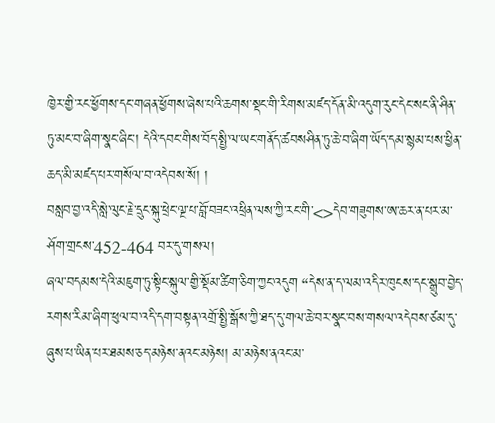ཁྱེར་གྱི་རང་ཕྱོགས་དང་གཞན་ཕྱོགས་ཞེས་པའི་ཆགས་སྡང་གི་རིགས་མཛད་དོན་མི་འདུག་རུང་དེང་སང་ནི་ཤིན་ཏུ་མང་བ་ཞིག་སྣང་ཞིང་། དེའི་དབང་གིས་བོད་སྤྱི་ལ་ཡང་གནོད་ཚབསཤིན་ཏུ་ཆེ་བ་ཞིག་ཡོད་དམ་སྙམ་པས་ཕྱིན་ཆད་མི་མཛད་པར་གསོལ་བ་འདེབས་སོ། །
བསླབ་བྱ་འདི་སླེ་ལུང་རྗེ་དྲུང་སྐུ་ཕྲེང་ལྔ་པ་བློ་བཟང་འཕྲིན་ལས་ཀྱི་རང་གི་<>དེབ་གཟུགས་ཨ་ཆར་ན་པར་མ་ཤོག་གྲངས་452-464 བར་དུ་གསལ།
ཞལ་བདམས་དེའི་མཇུག་ཏུ་སྟིང་སྐུལ་གྱི་སྡོམ་ཚིག་ཅིག་ཀྱང་འདུག “དེས་ན་ད་ལམ་འདིར་ཁུངས་དང་སྒྲུབ་བྱེད་རགས་རིམ་ཞིག་ཕུལ་བ་འདི་དག་བསྟན་འགྲོ་སྤྱི་སྒོས་ཀྱི་ཐད་དུ་གལ་ཆེ་བར་སྣང་བས་གསལ་འདེབས་ཙམ་དུ་ཞུས་པ་ཡིན་པར་ཐམས་ཅད་མཉེས་ནའང་མཉེས། མ་མཉེས་ནའང་མ་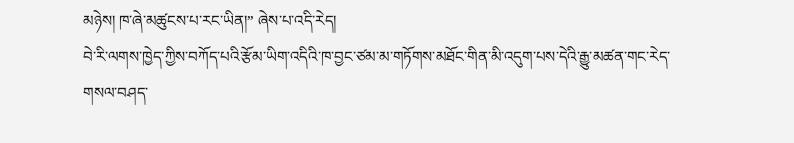མཉེས། ཁ་ཞེ་མཚུངས་པ་རང་ཡིན།” ཞེས་པ་འདི་རེད།
བེ་རི་ལགས་ཁྱེད་ཀྱིས་བཀོད་པའི་རྩོམ་ཡིག་འདིའི་ཁ་བྱང་ཙམ་མ་གཏོགས་མཐོང་གིན་མི་འདུག་པས་དེའི་རྒྱུ་མཚན་གང་རེད་གསལ་བཤད་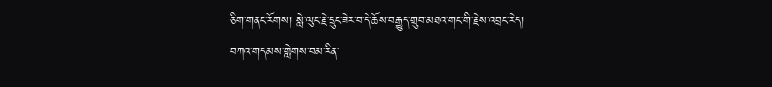ཅིག་གནང་རོགས། སླེ་ལུང་རྗེ་དྲུང་ཟེར་བ་དེ་ཆོས་བརྒྱུད་གྲུབ་མཐའ་གང་གི་རྗེས་འབྲང་རེད།
བཀའ་གདམས་གླེགས་བམ་རིན་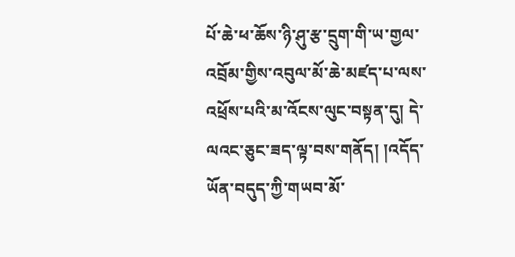པོ་ཆེ་ཕ་ཆོས་ཉི་ཤུ་རྩ་དྲུག་གི་ཡ་གྱལ་འབྲོམ་གྱིས་འབུལ་མོ་ཆེ་མཛད་པ་ལས་འཕྲོས་པའི་མ་འོངས་ལུང་བསྟན་དུ། དེ་ལའང་ཅུང་ཟད་ལྟ་བས་གནོད། །འདོད་ཡོན་བདུད་ཀྱི་གཡབ་མོ་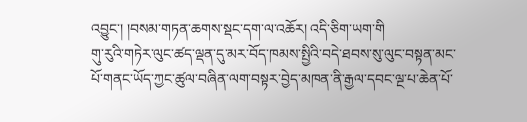འབྱུང་། །བསམ་གཏན་ཆགས་སྡང་དག་ལ་འཆོར། འདི་ཅིག་ཡག་གི
གུ་རུའི་གཏེར་ལུང་ཚད་ལྡན་དུ་མར་བོད་ཁམས་སྤྱིའི་བདེ་ཐབས་སུ་ལུང་བསྟན་མང་པོ་གནང་ཡོད་ཀྱང་ཚུལ་བཞིན་ལག་བསྟར་བྱེད་མཁན་ནི་རྒྱལ་དབང་ལྔ་པ་ཆེན་པོ་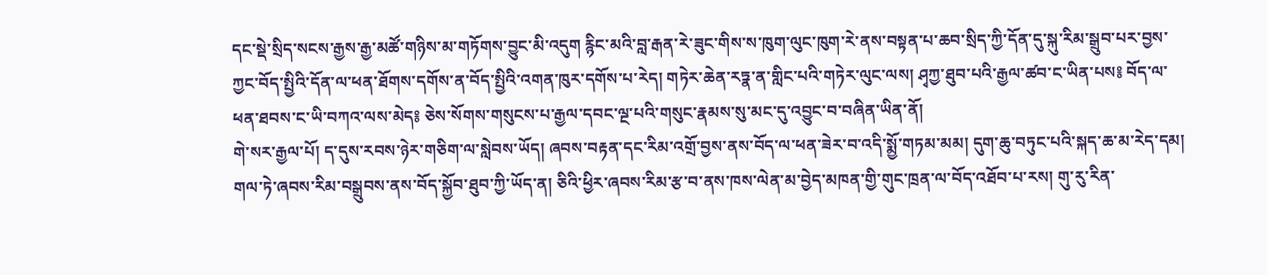དང་སྡེ་སྲིད་སངས་རྒྱས་རྒྱ་མཚོ་གཉིས་མ་གཏོགས་བྱུང་མི་འདུག རྙིང་མའི་བླ་རྒན་རེ་ཟུང་གིས་ས་ཁུག་ལུང་ཁུག་རེ་ནས་བསྟན་པ་ཆབ་སྲིད་ཀྱི་དོན་དུ་སྐུ་རིམ་སྒྲུབ་པར་བྱས་ཀྱང་བོད་སྤྱིའི་དོན་ལ་ཕན་ཐོགས་དགོས་ན་བོད་སྤྱིའི་འགན་ཁུར་དགོས་པ་རེད། གཏེར་ཆེན་རཏྣ་ན་གླིང་པའི་གཏེར་ལུང་ལས། ཤྭཀྱ་ཐུབ་པའི་རྒྱལ་ཚབ་ང་ཡིན་པས༔ བོད་ལ་ཕན་ཐབས་ང་ཡི་བཀའ་ལས་མེད༔ ཅེས་སོགས་གསུངས་པ་རྒྱལ་དབང་ལྔ་པའི་གསུང་རྣམས་སུ་མང་དུ་འབྱུང་བ་བཞིན་ཡིན་ནོ།
གེ་སར་རྒྱལ་པོ། ད་དུས་རབས་ཉེར་གཅིག་ལ་སླེབས་ཡོད། ཞབས་བརྟན་དང་རིམ་འགྲོ་བྱས་ནས་བོད་ལ་ཕན་ཟེར་བ་འདི་སྨྱོ་གཏམ་མམ། དུག་ཆུ་བཏུང་པའི་སྐད་ཆ་མ་རེད་དམ། གལ་ཏེ་ཞབས་རིམ་བསྒྲུབས་ནས་བོད་སྐྱོབ་ཐུབ་ཀྱི་ཡོད་ན། ཅིའི་ཕྱིར་ཞབས་རིམ་རྩ་བ་ནས་ཁས་ལེན་མ་བྱེད་མཁན་གྱི་གུང་ཁྲན་ལ་བོད་འཐོབ་པ་རས། གུ་རུ་རིན་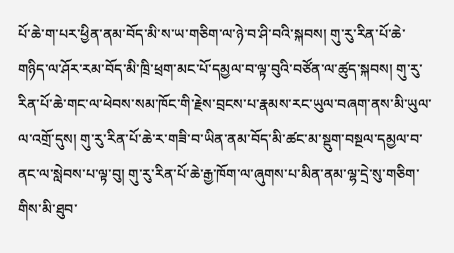པོ་ཆེ་ག་པར་ཕྱིན་ནམ་བོད་མི་ས་ཡ་གཅིག་ལ་ཉེ་བ་ཤི་བའི་སྐབས། གུ་རུ་རིན་པོ་ཆེ་གཉིད་ལ་ཤོར་རམ་བོད་མི་ཁྲི་ཕྲག་མང་པོ་དམྱལ་བ་ལྟ་བུའི་བཙོན་ལ་ཚུད་སྐབས། གུ་རུ་རིན་པོ་ཆེ་གང་ལ་ཕེབས་སམ་ཁོང་གི་རྗེས་བྲངས་པ་རྣམས་རང་ཡུལ་བཞག་ནས་མི་ཡུལ་ལ་འགྲོ་དུས། གུ་རུ་རིན་པོ་ཆེ་ར་གཟི་བ་ཡིན་ནམ་བོད་མི་ཚང་མ་སྡུག་བསྔལ་དམྱལ་བ་ནང་ལ་སླེབས་པ་ལྟ་བུ། གུ་རུ་རིན་པོ་ཆེ་རྒྱ་ཁོག་ལ་ཞུགས་པ་མིན་ནམ་ལྷ་དྲེ་སུ་གཅིག་གིས་མི་ཐུབ་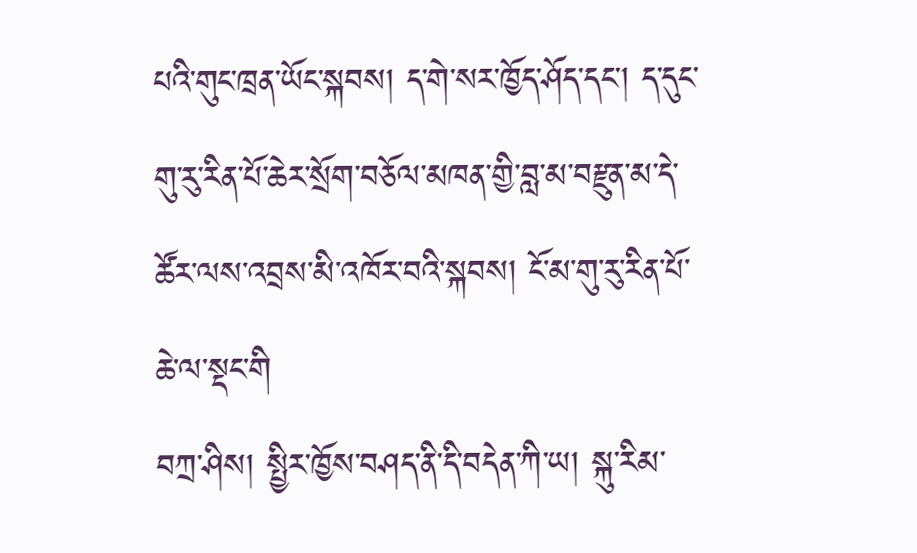པའི་གུང་ཁྲན་ཡོང་སྐབས། ད་གེ་སར་ཁྱོད་ཤོད་དང་། ད་དུང་གུ་རུ་རིན་པོ་ཆེར་སྲོག་བཅོལ་མཁན་གྱི་བླ་མ་བརྫུན་མ་དེ་ཚོར་ལས་འབྲས་མི་འཁོར་བའི་སྐབས། ངོ་མ་གུ་རུ་རིན་པོ་ཆེ་ལ་སྡང་གི
བཀྲ་ཤིས། སྤྱིར་ཁྱོས་བཤད་ནི་དི་བདེན་ཀི་ཡ། སྐུ་རིམ་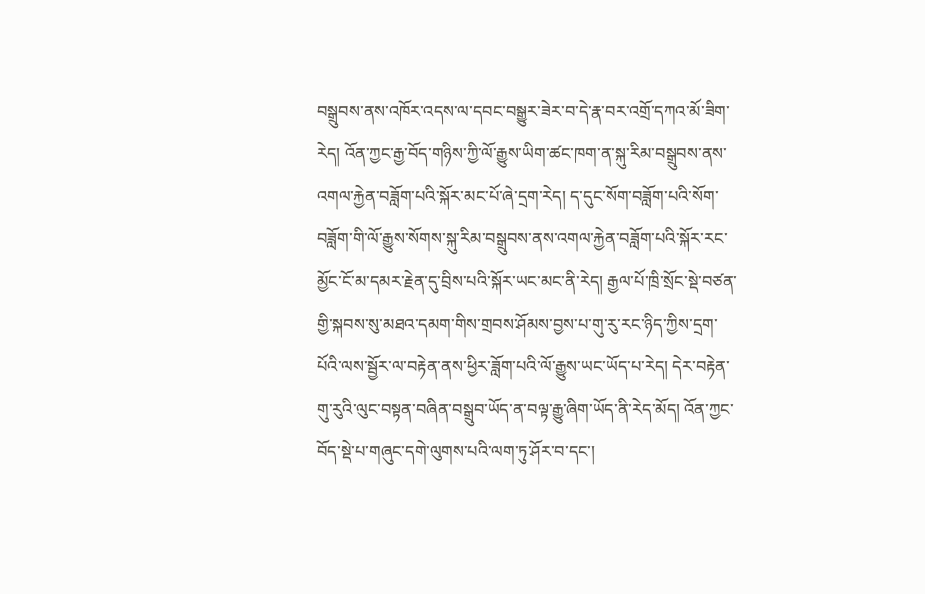བསྒྲུབས་ནས་འཁོར་འདས་ལ་དབང་བསྒྱུར་ཟེར་བ་དེ་རྣ་བར་འགྲོ་དཀའ་མོ་ཟིག་རེད། འོན་ཀྱང་རྒྱ་བོད་གཉིས་ཀྱི་ལོ་རྒྱུས་ཡིག་ཚང་ཁག་ན་སྐུ་རིམ་བསྒྲུབས་ནས་འགལ་རྐྱེན་བཟློག་པའི་སྐོར་མང་པོ་ཞེ་དྲག་རེད། ད་དུང་སོག་བཟློག་པའི་སོག་བཟློག་གི་ལོ་རྒྱུས་སོགས་སྐུ་རིམ་བསྒྲུབས་ནས་འགལ་རྐྱེན་བཟློག་པའི་སྐོར་རང་མྱོང་ངོ་མ་དམར་རྗེན་དུ་བྲིས་པའི་སྐོར་ཡང་མང་ནི་རེད། རྒྱལ་པོ་ཁྲི་སྲོང་སྡེ་བཙན་གྱི་སྐབས་སུ་མཐའ་དམག་གིས་གྲབས་ཤོམས་བྱས་པ་གུ་རུ་རང་ཉིད་ཀྱིས་དྲག་པོའི་ལས་སྦྱོར་ལ་བརྟེན་ནས་ཕྱིར་ཟློག་པའི་ལོ་རྒྱུས་ཡང་ཡོད་པ་རེད། དེར་བརྟེན་གུ་རུའི་ལུང་བསྟན་བཞིན་བསྒྲུབ་ཡོད་ན་བལྟ་རྒྱུ་ཞིག་ཡོད་ནི་རེད་མོད། འོན་ཀྱང་བོད་སྡེ་པ་གཞུང་དགེ་ལུགས་པའི་ལག་ཏུ་ཤོར་བ་དང་།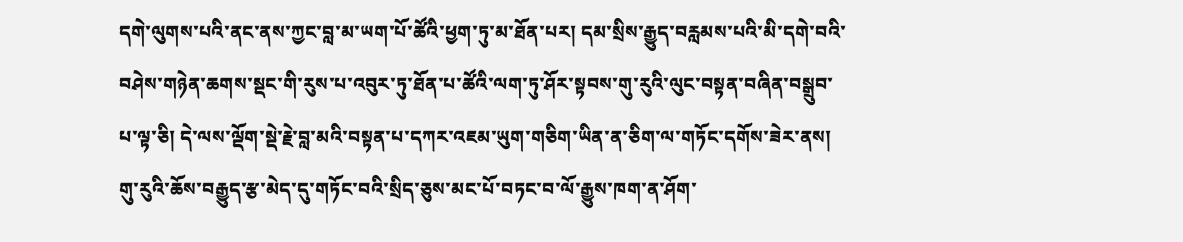དགེ་ལུགས་པའི་ནང་ནས་ཀྱང་བླ་མ་ཡག་པོ་ཚོའི་ཕྱག་ཏུ་མ་ཐོན་པར། དམ་སྲིས་རྒྱུད་བརླམས་པའི་མི་དགེ་བའི་བཤེས་གཉེན་ཆགས་སྡང་གི་རུས་པ་འབུར་ཏུ་ཐོན་པ་ཚོའི་ལག་ཏུ་ཤོར་སྟབས་གུ་རུའི་ལུང་བསྟན་བཞིན་བསྒྲུབ་པ་ལྟ་ཅི། དེ་ལས་ལྡོག་སྡེ་རྗེ་བླ་མའི་བསྟན་པ་དཀར་འཇམ་ཡུག་གཅིག་ཡིན་ན་ཅིག་ལ་གཏོང་དགོས་ཟེར་ནས། གུ་རུའི་ཆོས་བརྒྱུད་རྩ་མེད་དུ་གཏོང་བའི་སྲིད་ཅུས་མང་པོ་བཏང་བ་ལོ་རྒྱུས་ཁག་ན་ཤོག་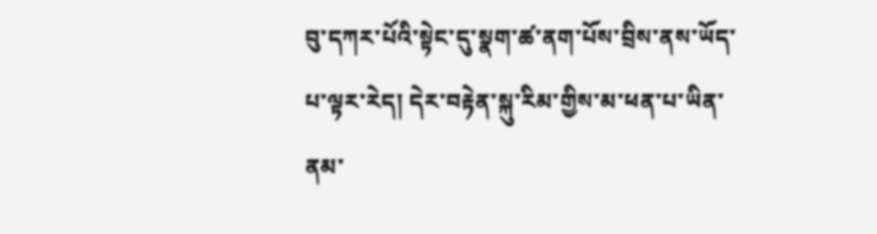བུ་དཀར་པོའི་སྟེང་དུ་སྣག་ཚ་ནག་པོས་བྲིས་ནས་ཡོད་པ་ལྟར་རེད། དེར་བརྟེན་སྐུ་རིམ་གྱིས་མ་ཕན་པ་ཡིན་ནམ་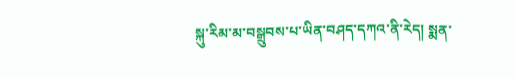སྐུ་རིམ་མ་བསྒྲུབས་པ་ཡིན་བཤད་དཀའ་ནི་རེད། སྨན་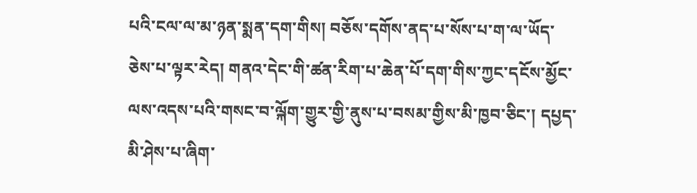པའི་ངལ་ལ་མ་ཉན་སྨན་དག་གིས། བཅོས་དགོས་ནད་པ་སོས་པ་ག་ལ་ཡོད་ཅེས་པ་ལྟར་རེད། གནའ་དེང་གི་ཚན་རིག་པ་ཆེན་པོ་དག་གིས་ཀྱང་དངོས་མྱོང་ལས་འདས་པའི་གསང་བ་ལྐོག་གྱུར་གྱི་ནུས་པ་བསམ་གྱིས་མི་ཁྱབ་ཅིང་། དཔྱད་མི་ཤེས་པ་ཞིག་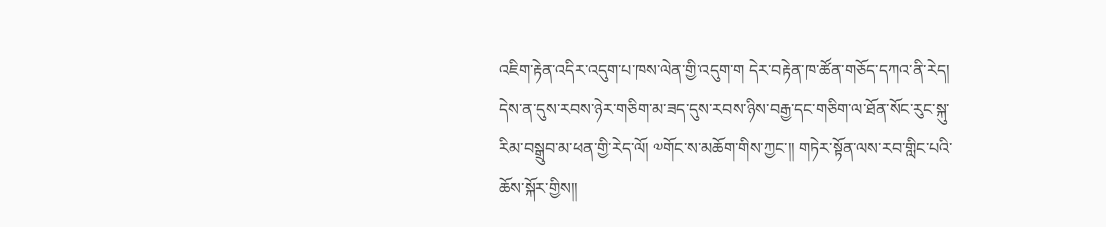འཇིག་རྟེན་འདིར་འདུག་པ་ཁས་ལེན་གྱི་འདུག་ག དེར་བརྟེན་ཁ་ཚོན་གཅོད་དཀའ་ནི་རེད། དེས་ན་དུས་རབས་ཉེར་གཅིག་མ་ཟད་དུས་རབས་ཉིས་བརྒྱ་དང་གཅིག་ལ་ཐོན་སོང་རུང་སྐུ་རིམ་བསྒྲུབ་མ་ཕན་གྱི་རེད་ལོ། ༧གོང་ས་མཆོག་གིས་ཀྱང་།། གཏེར་སྟོན་ལས་རབ་གླིང་པའི་ཆོས་སྐོར་གྱིས།།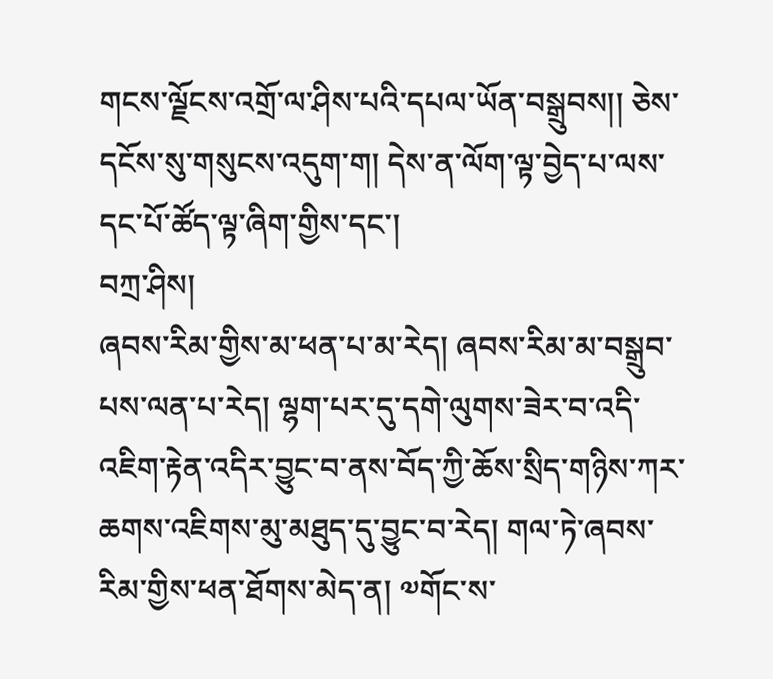གངས་ལྗོངས་འགྲོ་ལ་ཤིས་པའི་དཔལ་ཡོན་བསྒྲུབས།། ཅེས་དངོས་སུ་གསུངས་འདུག་ག། དེས་ན་ལོག་ལྟ་བྱེད་པ་ལས་དང་པོ་ཚོད་ལྟ་ཞིག་གྱིས་དང་།
བཀྲ་ཤིས།
ཞབས་རིམ་གྱིས་མ་ཕན་པ་མ་རེད། ཞབས་རིམ་མ་བསྒྲུབ་པས་ལན་པ་རེད། ལྷག་པར་དུ་དགེ་ལུགས་ཟེར་བ་འདི་འཇིག་རྟེན་འདིར་བྱུང་བ་ནས་བོད་ཀྱི་ཆོས་སྲིད་གཉིས་ཀར་ཆགས་འཇིགས་མུ་མཐུད་དུ་བྱུང་བ་རེད། གལ་ཏེ་ཞབས་རིམ་གྱིས་ཕན་ཐོགས་མེད་ན། ༧གོང་ས་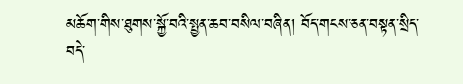མཆོག་གིས་ཐུགས་སྐྱོ་བའི་སྤྱན་ཆབ་བསིལ་བཞིན། བོད་གངས་ཅན་བསྟན་སྲིད་བདེ་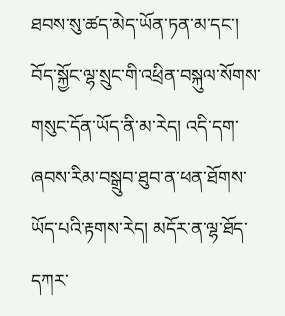ཐབས་སུ་ཚད་མེད་ཡོན་ཏན་མ་དང་། བོད་སྐྱོང་ལྷ་སྲུང་གི་འཕྲིན་བསྐུལ་སོགས་གསུང་དོན་ཡོད་ནི་མ་རེད། འདི་དག་ཞབས་རིམ་བསྒྲུབ་ཐུབ་ན་ཕན་ཐོགས་ཡོད་པའི་རྟགས་རེད། མདོར་ན་ལྷ་ཐོད་དཀར་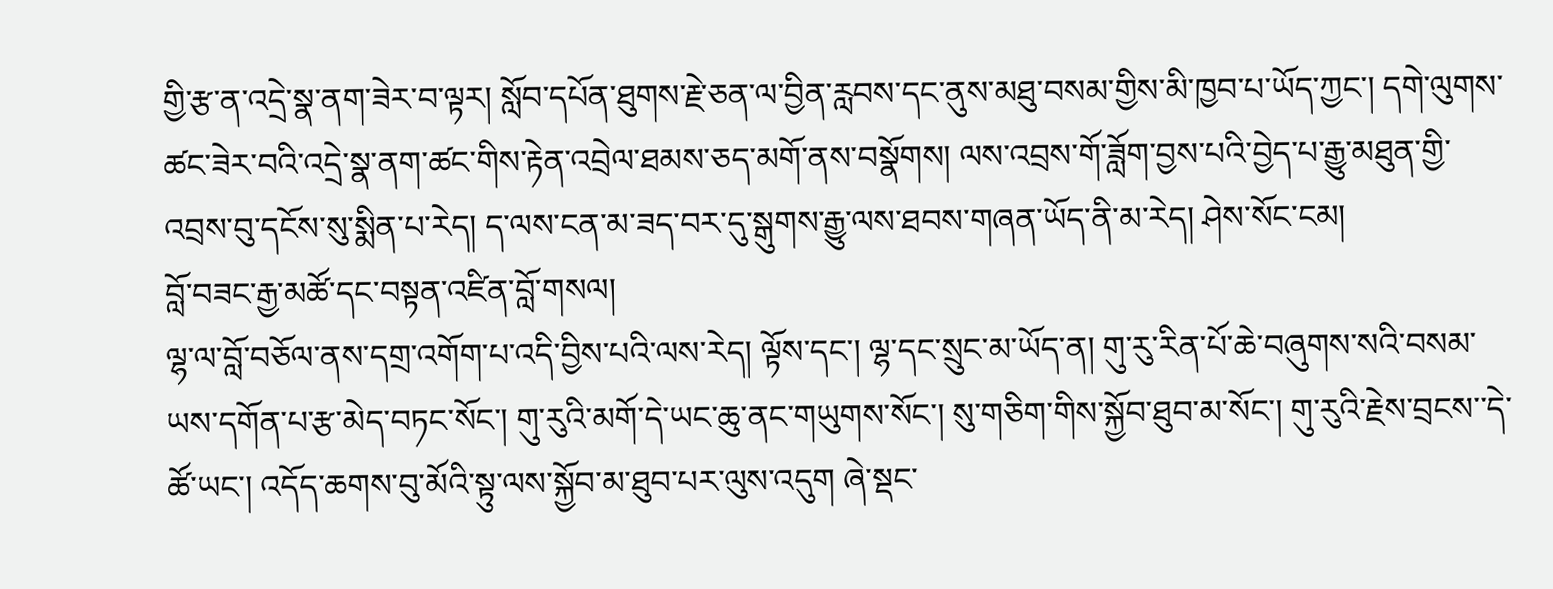གྱི་རྩ་ན་འདྲེ་སྣ་ནག་ཟེར་བ་ལྟར། སློབ་དཔོན་ཐུགས་རྗེ་ཅན་ལ་བྱིན་རླབས་དང་ནུས་མཐུ་བསམ་གྱིས་མི་ཁྱབ་པ་ཡོད་ཀྱང་། དགེ་ལུགས་ཚང་ཟེར་བའི་འདྲེ་སྣ་ནག་ཚང་གིས་རྟེན་འབྲེལ་ཐམས་ཅད་མགོ་ནས་བསྣོགས། ལས་འབྲས་གོ་ཟློག་བྱས་པའི་བྱེད་པ་རྒྱུ་མཐུན་གྱི་འབྲས་བུ་དངོས་སུ་སྨིན་པ་རེད། ད་ལས་ངན་མ་ཟད་བར་དུ་སྒུགས་རྒྱུ་ལས་ཐབས་གཞན་ཡོད་ནི་མ་རེད། ཤེས་སོང་ངམ།
བློ་བཟང་རྒྱ་མཚོ་དང་བསྟན་འཛིན་བློ་གསལ།
ལྷ་ལ་བློ་བཅོལ་ནས་དགྲ་འགོག་པ་འདི་བྱིས་པའི་ལས་རེད། ལྟོས་དང་། ལྷ་དང་སྲུང་མ་ཡོད་ན། གུ་རུ་རིན་པོ་ཆེ་བཞུགས་སའི་བསམ་ཡས་དགོན་པ་རྩ་མེད་བཏང་སོང་། གུ་རུའི་མགོ་དེ་ཡང་ཆུ་ནང་གཡུགས་སོང་། སུ་གཅིག་གིས་སྐྱོབ་ཐུབ་མ་སོང་། གུ་རུའི་རྗེས་བྲངས་་དེ་ཚོ་ཡང་། འདོད་ཆགས་བུ་མོའི་སྟུ་ལས་སྐྱོབ་མ་ཐུབ་པར་ལུས་འདུག ཞེ་སྡང་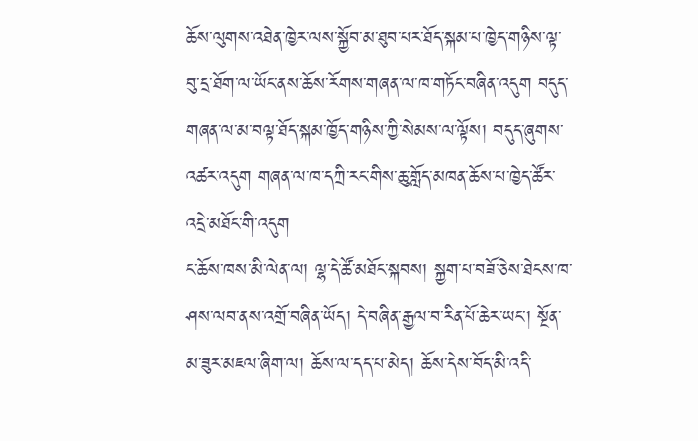ཆོས་ལུགས་འཐེན་ཁྱེར་ལས་སྐྱོབ་མ་ཐུབ་པར་ཐོད་སྐམ་པ་ཁྱེད་གཉིས་ལྟ་བུ་དྲ་ཐོག་ལ་ཡོང་ནས་ཆོས་རོགས་གཞན་ལ་ཁ་གཏོང་བཞིན་འདུག བདུད་གཞན་ལ་མ་བལྟ་ཐོད་སྐམ་ཁྱོད་གཉིས་ཀྱི་སེམས་ལ་ལྟོས། བདུད་ཞུགས་འཚར་འདུག གཞན་ལ་ཁ་དཀྲི་རང་གིས་ཆུ་གློད་མཁན་ཆོས་པ་ཁྱེད་ཚོར་འདྲེ་མཐོང་གི་འདུག
ང་ཆོས་ཁས་མི་ལེན་ལ། ལྷ་དེ་ཚོ་མཐོང་སྐབས། སྐྱག་པ་བཟོ་ཅེས་ཐེངས་ཁ་ཤས་ལབ་ནས་འགྲོ་བཞིན་ཡོད། དེ་བཞིན་རྒྱལ་བ་རིན་པོ་ཆེར་ཡང་། སྔོན་མ་ཟུར་མཇལ་ཞིག་ལ། ཆོས་ལ་དད་པ་མེད། ཆོས་དེས་བོད་མི་འདི་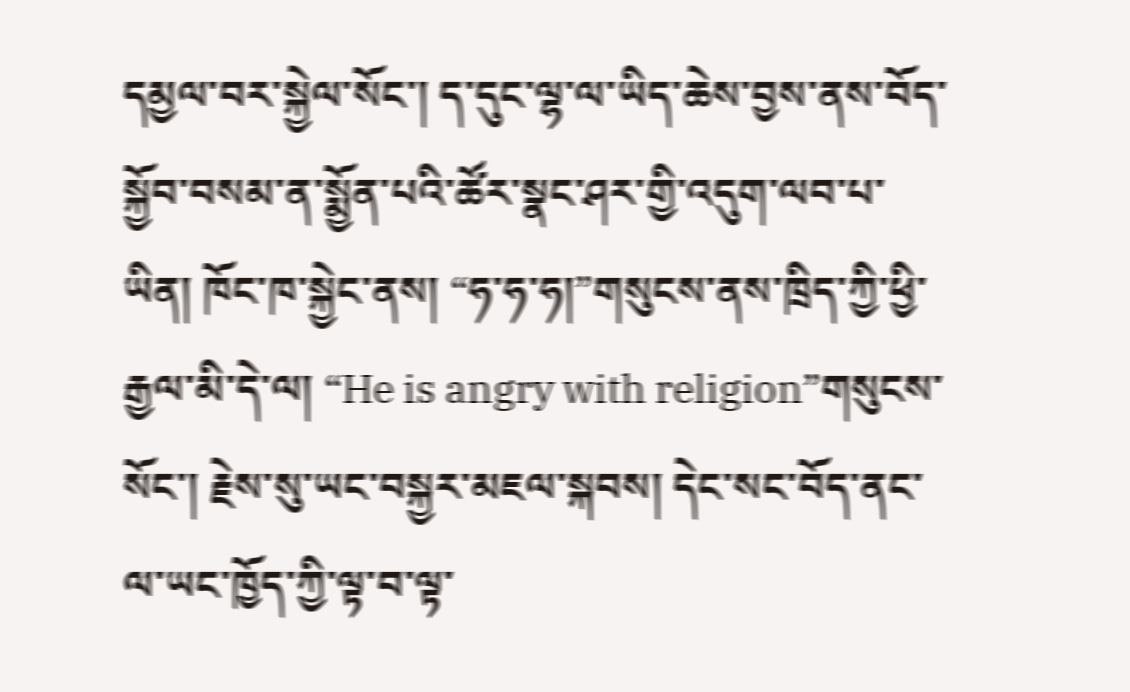དམྱལ་བར་སྐྱེལ་སོང་། ད་དུང་ལྷ་ལ་ཡིད་ཆེས་བྱས་ནས་བོད་སྐྱོབ་བསམ་ན་སྨྱོན་པའི་ཚོར་སྣང་ཤར་གྱི་འདུག་ལབ་པ་ཡིན། ཁོང་ཁ་སྐྱེང་ནས། “ཧ་ཧ་ཧ།”གསུངས་ནས་ཁྲིད་ཀྱི་ཕྱི་རྒྱལ་མི་དེ་ལ། “He is angry with religion”གསུངས་སོང་། རྗེས་སུ་ཡང་བསྐྱར་མཇལ་སྐབས། དེང་སང་བོད་ནང་ལ་ཡང་ཁྱོད་ཀྱི་ལྟ་བ་ལྟ་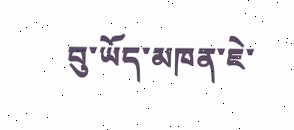བུ་ཡོད་མཁན་ཇེ་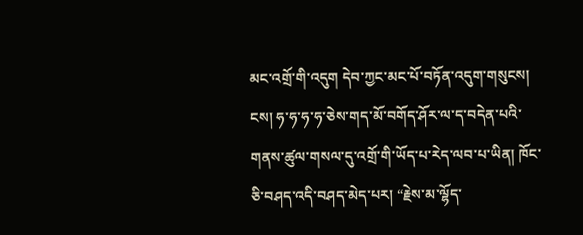མང་འགྲོ་གི་འདུག དེབ་ཀྱང་མང་པོ་བཏོན་འདུག་གསུངས། ངས། ཧ་ཧ་ཧ་ཧ་ཅེས་གད་མོ་བགོད་ཤོར་ལ་ད་བདེན་པའི་གནས་ཚུལ་གསལ་དུ་འགྲོ་གི་ཡོད་པ་རེད་ལབ་པ་ཡིན། ཁོང་ཅི་བཤད་འདི་བཤད་མེད་པར། “རྗེས་མ་ལྷོད་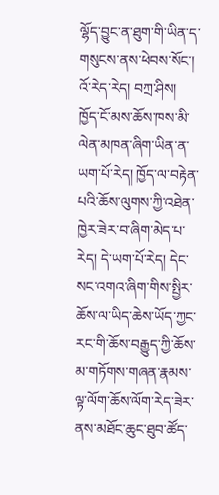ལྷོད་བྱུང་ན་ཐུག་གི་ཡིན་ད་གསུངས་ནས་ཕེབས་སོང་།
འོ་རེད་རེད། བཀྲ་ཤིས། ཁྱོད་ངོ་མས་ཆོས་ཁས་མི་ལེན་མཁན་ཞིག་ཡིན་ན་ཡག་པོ་རེད། ཁྱོད་ལ་བརྟེན་པའི་ཆོས་ལུགས་ཀྱི་འཐེན་ཁྱེར་ཟེར་བ་ཞིག་མེད་པ་རེད། དེ་ཡག་པོ་རེད། དེང་སང་འགའ་ཞིག་གིས་སྤྱིར་ཆོས་ལ་ཡིད་ཆེས་ཡོད་ཀྱང་རང་གི་ཆོས་བརྒྱུད་ཀྱི་ཆོས་མ་གཏོགས་གཞན་རྣམས་ལྟ་ལོག་ཆོས་ལོག་རེད་ཟེར་ནས་མཐོང་ཆུང་ཐུབ་ཚོད་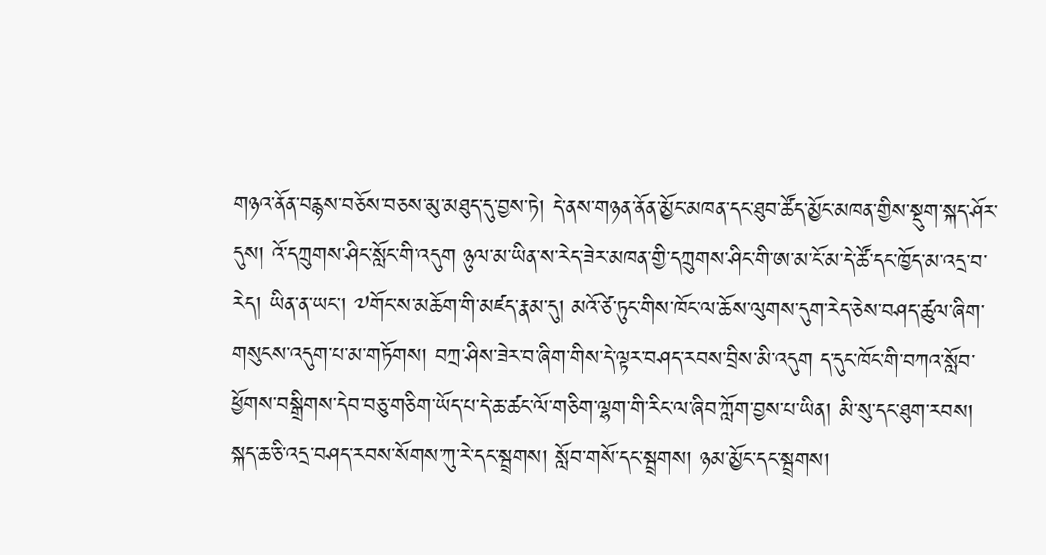གཉའ་ནོན་བརྙས་བཅོས་བཅས་མུ་མཐུད་དུ་བྱས་ཏེ། དེ་ནས་གཉན་ནོན་མྱོང་མཁན་དང་ཐུབ་ཚོད་མྱོང་མཁན་གྱིས་སྡུག་སྐད་ཤོར་དུས། འོ་དཀྲུགས་ཤིང་སློང་གི་འདུག ཉུལ་མ་ཡིན་ས་རེད་ཟེར་མཁན་གྱི་དཀྲུགས་ཤིང་གི་ཨ་མ་ངོ་མ་དེ་ཚོ་དང་ཁྱོད་མ་འདྲ་བ་རེད། ཡིན་ན་ཡང་། ༧གོང་ས་མཆོག་གི་མཛད་རྣམ་དུ། མའོ་ཙེ་ཏུང་གིས་ཁོང་ལ་ཆོས་ལུགས་དུག་རེད་ཅེས་བཤད་ཚུལ་ཞིག་གསུངས་འདུག་པ་མ་གཏོགས། བཀྲ་ཤིས་ཟེར་བ་ཞིག་གིས་དེ་ལྟར་བཤད་རབས་བྲིས་མི་འདུག ད་དུང་ཁོང་གི་བཀའ་སློབ་ཕྱོགས་བསྒྲིགས་དེབ་བཅུ་གཅིག་ཡོད་པ་དེ་ཆ་ཚང་ལོ་གཅིག་ལྷག་གི་རིང་ལ་ཞིབ་ཀློག་བྱས་པ་ཡིན། མི་སུ་དང་ཐུག་རབས། སྐད་ཆ་ཅི་འདྲ་བཤད་རབས་སོགས་ཀུ་རེ་དང་སྦྲགས། སློབ་གསོ་དང་སྦྲགས། ཉམ་མྱོང་དང་སྦྲགས།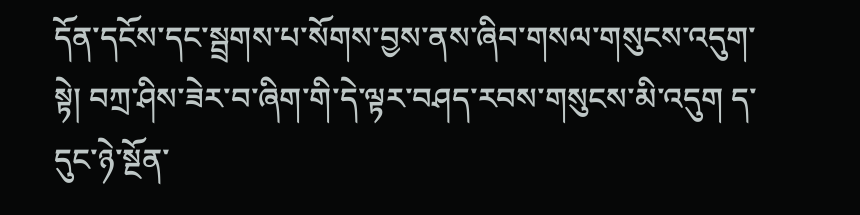དོན་དངོས་དང་སྦྲགས་པ་སོགས་བྱས་ནས་ཞིབ་གསལ་གསུངས་འདུག་སྟེ། བཀྲ་ཤིས་ཟེར་བ་ཞིག་གི་དེ་ལྟར་བཤད་རབས་གསུངས་མི་འདུག ད་དུང་ཉེ་སྔོན་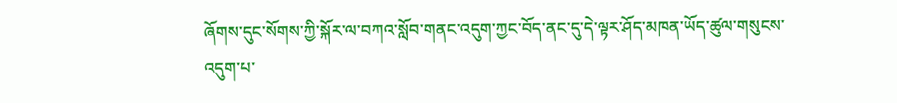ཞོགས་དུང་སོགས་ཀྱི་སྐོར་ལ་བཀའ་སློབ་གནང་འདུག་ཀྱང་བོད་ནང་དུ་དེ་ལྟར་ཤོད་མཁན་ཡོད་ཚུལ་གསུངས་འདུག་པ་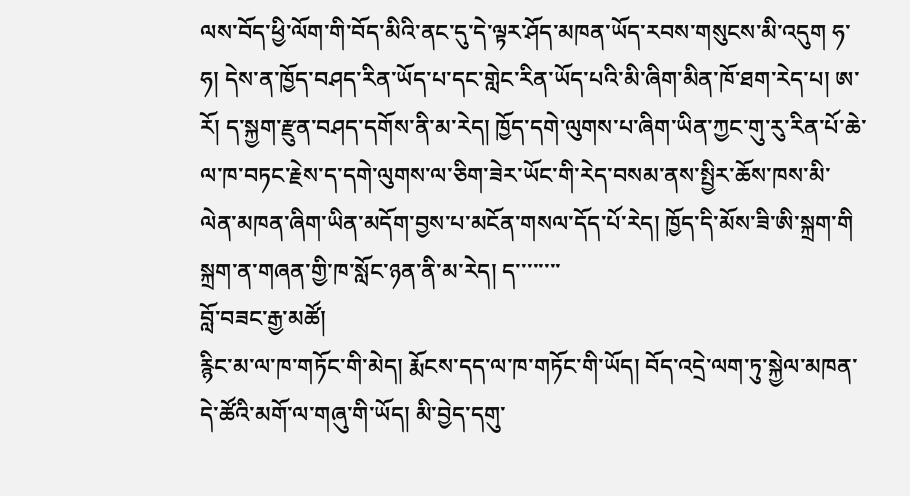ལས་བོད་ཕྱི་ལོག་གི་བོད་མིའི་ནང་དུ་དེ་ལྟར་ཤོད་མཁན་ཡོད་རབས་གསུངས་མི་འདུག ཧ་ཧ། དེས་ན་ཁྱོད་བཤད་རིན་ཡོད་པ་དང་གླེང་རིན་ཡོད་པའི་མི་ཞིག་མིན་ཁོ་ཐག་རེད་པ། ཨ་རོ། ད་སྐྱག་རྫུན་བཤད་དགོས་ནི་མ་རེད། ཁྱོད་དགེ་ལུགས་པ་ཞིག་ཡིན་ཀྱང་གུ་རུ་རིན་པོ་ཆེ་ལ་ཁ་བཏང་རྗེས་ད་དགེ་ལུགས་ལ་ཅིག་ཟེར་ཡོང་གི་རེད་བསམ་ནས་སྤྱིར་ཆོས་ཁས་མི་ལེན་མཁན་ཞིག་ཡིན་མདོག་བྱས་པ་མངོན་གསལ་དོད་པོ་རེད། ཁྱོད་དི་མོས་ཟི་ཨི་སྐྲག་གི སྐྲག་ན་གཞན་གྱི་ཁ་སློང་ཉན་ནི་མ་རེད། ད་་་་་་་་
བློ་བཟང་རྒྱ་མཚོ།
རྙིང་མ་ལ་ཁ་གཏོང་གི་མེད། རྨོངས་དད་ལ་ཁ་གཏོང་གི་ཡོད། བོད་འདྲེ་ལག་ཏུ་སྐྱེལ་མཁན་དེ་ཚོའི་མགོ་ལ་གཞུ་གི་ཡོད། མི་བྱེད་དགུ་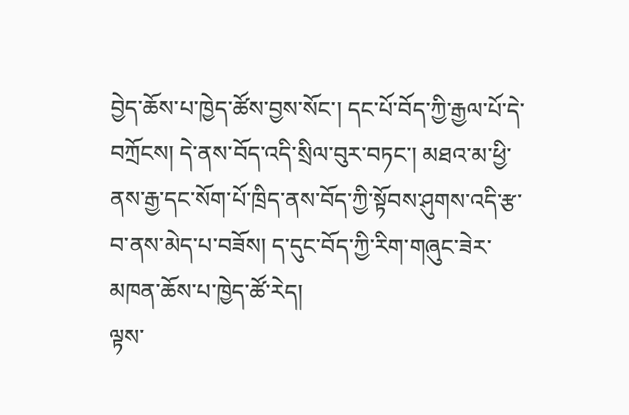བྱེད་ཆོས་པ་ཁྱེད་ཚོས་བྱས་སོང་། དང་པོ་བོད་ཀྱི་རྒྱལ་པོ་དེ་བཀྲོངས། དེ་ནས་བོད་འདི་སྲིལ་བུར་བཏང་། མཐའ་མ་ཕྱི་ནས་རྒྱ་དང་སོག་པོ་ཁྲིད་ནས་བོད་ཀྱི་སྟོབས་ཤུགས་འདི་རྩ་བ་ནས་མེད་པ་བཟོས། ད་དུང་བོད་ཀྱི་རིག་གཞུང་ཟེར་མཁན་ཆོས་པ་ཁྱེད་ཚོ་རེད།
ལྟས་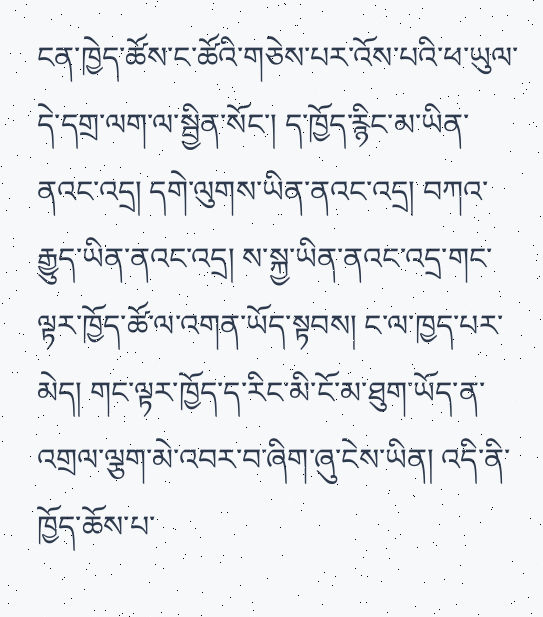ངན་ཁྱེད་ཚོས་ང་ཚོའི་གཅེས་པར་འོས་པའི་ཕ་ཡུལ་དེ་དགྲ་ལག་ལ་སྦྱིན་སོང་། ད་ཁྱོད་རྙིང་མ་ཡིན་ནའང་འདྲ། དགེ་ལུགས་ཡིན་ནའང་འདྲ། བཀའ་རྒྱུད་ཡིན་ནའང་འདྲ། ས་སྐྱ་ཡིན་ནའང་འདྲ་གང་ལྟར་ཁྱོད་ཚོ་ལ་འགན་ཡོད་སྟབས། ང་ལ་ཁྱད་པར་མེད། གང་ལྟར་ཁྱོད་ད་རིང་མི་ངོ་མ་ཐུག་ཡོད་ན་འགྲལ་ལྕག་མེ་འབར་བ་ཞིག་ཞུ་ངེས་ཡིན། འདི་ནི་ཁྱོད་ཆོས་པ་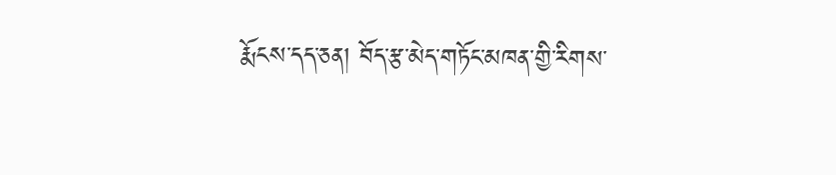རྨོངས་དད་ཅན། བོད་རྩ་མེད་གཏོང་མཁན་གྱི་རིགས་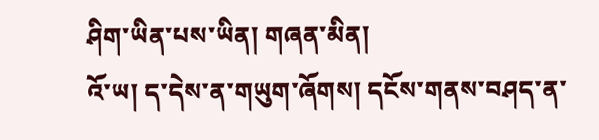ཤིག་ཡིན་པས་ཡིན། གཞན་མིན།
འོ་ཡ། ད་དེས་ན་གཡུག་ཞོགས། དངོས་གནས་བཤད་ན་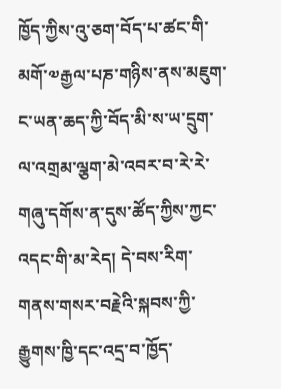ཁྱོད་ཀྱིས་འུ་ཅག་བོད་པ་ཚང་གི་མགོ་༧རྒྱལ་པཎ་གཉིས་ནས་མཇུག་ང་ཡན་ཆད་ཀྱི་བོད་མི་ས་ཡ་དྲུག་ལ་འགྲམ་ལྕག་མེ་འབར་བ་རེ་རེ་གཞུ་དགོས་ན་དུས་ཚོད་ཀྱིས་ཀྱང་འདང་གི་མ་རེད། དེ་བས་རིག་གནས་གསར་བརྗེའི་སྐབས་ཀྱི་རྒྱུགས་ཁྱི་དང་འདྲ་བ་ཁྱོད་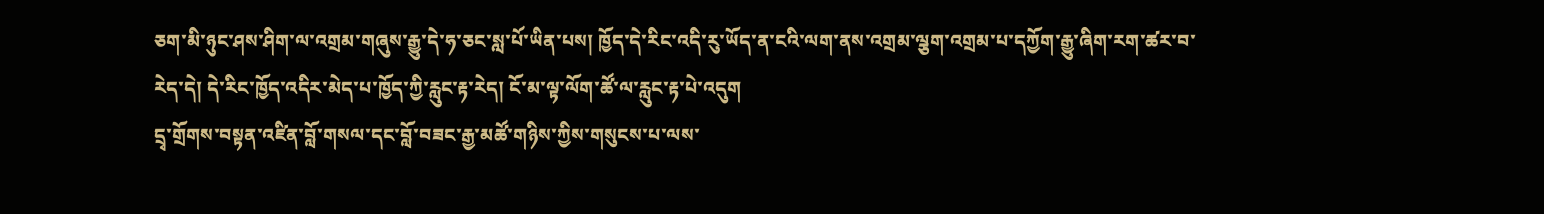ཅག་མི་ཉུང་ཤས་ཤིག་ལ་འགྲམ་གཞུས་རྒྱུ་དེ་ཧ་ཅང་སླ་པོ་ཡིན་པས། ཁྱོད་དེ་རིང་འདི་རུ་ཡོད་ན་ངའི་ལག་ནས་འགྲམ་ལྕག་འགྲམ་པ་དཀྱོག་རྒྱུ་ཞིག་རག་ཚར་བ་རེད་དེ། དེ་རིང་ཁྱོད་འདིར་མེད་པ་ཁྱོད་ཀྱི་རླུང་རྟ་རེད། ངོ་མ་ལྟ་ལོག་ཚོ་ལ་རླུང་རྟ་པེ་འདུག
དྲྭ་གྲོགས་བསྟན་འཛིན་བློ་གསལ་དང་བློ་བཟང་རྒྱ་མཚོ་གཉིས་ཀྱིས་གསུངས་པ་ལས་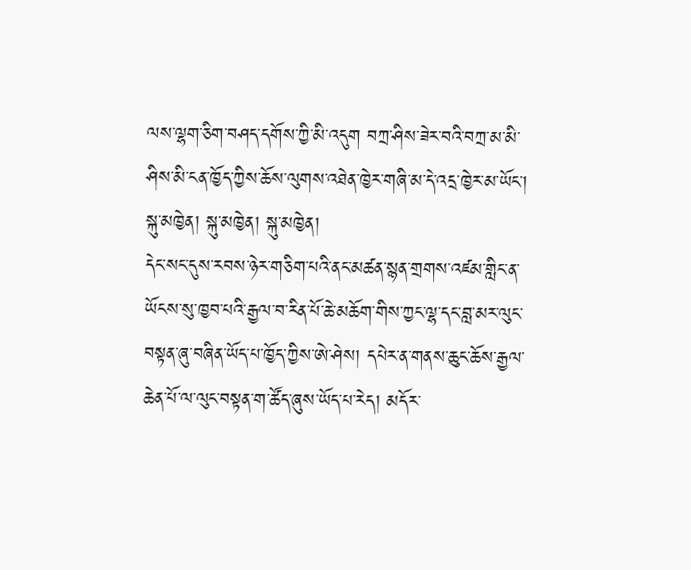ལས་ལྷག་ཅིག་བཤད་དགོས་ཀྱི་མི་འདུག བཀྲ་ཤིས་ཟེར་བའི་བཀྲ་མ་མི་ཤིས་མི་ངན་ཁྱོད་ཀྱིས་ཆོས་ལུགས་འཐེན་ཁྱེར་གཞི་མ་དེ་འདྲ་ཁྱེར་མ་ཡོང་། སྐུ་མཁྱེན། སྐུ་མཁྱེན། སྐུ་མཁྱེན།
དེང་སང་དུས་རབས་ཉེར་གཅིག་པའི་ནང་མཚན་སྙན་གྲགས་འཛམ་གླིང་ན་ཡོངས་སུ་ཁྱབ་པའི་རྒྱལ་བ་རིན་པོ་ཆེ་མཆོག་གིས་ཀྱང་ལྷ་དང་བླ་མར་ལུང་བསྟན་ཞུ་བཞིན་ཡོད་པ་ཁྱོད་ཀྱིས་ཨེ་ཤེས། དཔེར་ན་གནས་ཆུང་ཆོས་རྒྱལ་ཆེན་པོ་ལ་ལུང་བསྟན་ག་ཚོད་ཞུས་ཡོད་པ་རེད། མདོར་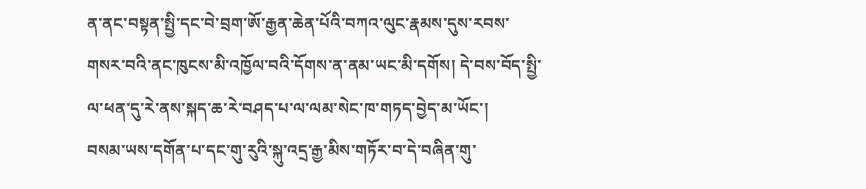ན་ནང་བསྟན་སྤྱི་དང་བེ་བྲག་ཨོ་རྒྱན་ཆེན་པོའི་བཀའ་ལུང་རྣམས་དུས་རབས་གསར་བའི་ནང་ཁུངས་མི་འཁྱོལ་བའི་དོགས་ན་ནམ་ཡང་མི་དགོས། དེ་བས་བོད་སྤྱི་ལ་ཕན་དུ་རེ་ནས་སྐད་ཆ་རེ་བཤད་པ་ལ་ལམ་སེང་ཁ་གཏད་བྱེད་མ་ཡོང་།
བསམ་ཡས་དགོན་པ་དང་གུ་རུའི་སྐུ་འདྲ་རྒྱ་མིས་གཏོར་བ་དེ་བཞིན་གུ་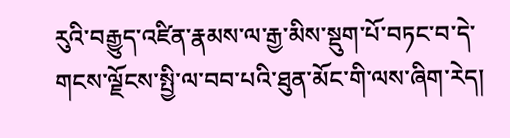རུའི་བརྒྱུད་འཛིན་རྣམས་ལ་རྒྱ་མིས་སྡུག་པོ་བཏང་བ་དེ་གངས་ལྗོངས་སྤྱི་ལ་བབ་པའི་ཐུན་མོང་གི་ལས་ཞིག་རེད།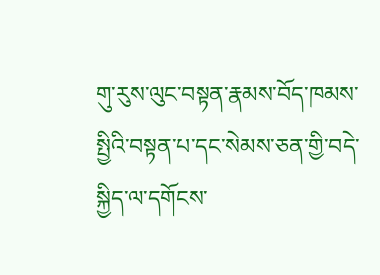གུ་རུས་ལུང་བསྟན་རྣམས་བོད་ཁམས་སྤྱིའི་བསྟན་པ་དང་སེམས་ཅན་གྱི་བདེ་སྐྱིད་ལ་དགོངས་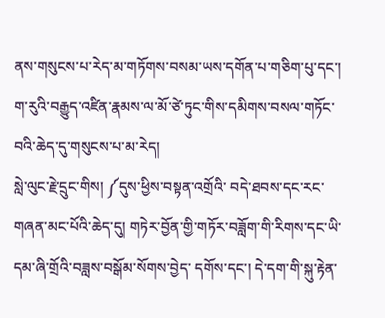ནས་གསུངས་པ་རེད་མ་གཏོགས་བསམ་ཡས་དགོན་པ་གཅིག་པུ་དང་། ག་རུའི་བརྒྱུད་འཛིན་རྣམས་ལ་མོ་ཙེ་ཏུང་གིས་དམིགས་བསལ་གཏོང་བའི་ཆེད་དུ་གསུངས་པ་མ་རེད།
སླེ་ལུང་རྗེ་དྲུང་གིས། ༼དུས་ཕྱིས་བསྟན་འགྲོའི་ བདེ་ཐབས་དང་རང་གཞན་མང་པོའི་ཆེད་དུ། གཏེར་བྱོན་གྱི་གཏོར་བཟློག་གི་རིགས་དང་ཡི་དམ་ཞི་གྲོའི་བཟླས་བསྒོམ་སོགས་བྱེད་ དགོས་དང་། དེ་དག་གི་སྐུ་རྟེན་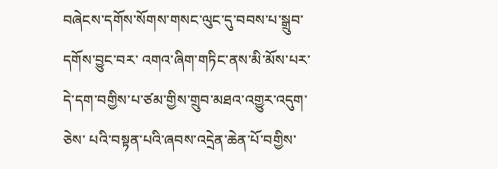བཞེངས་དགོས་སོགས་གསང་ལུང་དུ་བབས་པ་སྒྲུབ་དགོས་བྱུང་བར་ འགའ་ཞིག་གཏིང་ནས་མི་མོས་པར་དེ་དག་བགྱིས་པ་ཙམ་གྱིས་གྲུབ་མཐའ་འགྱུར་འདུག་ཅེས་ པའི་བསྟན་པའི་ཞབས་འདྲེན་ཆེན་པོ་བགྱིས་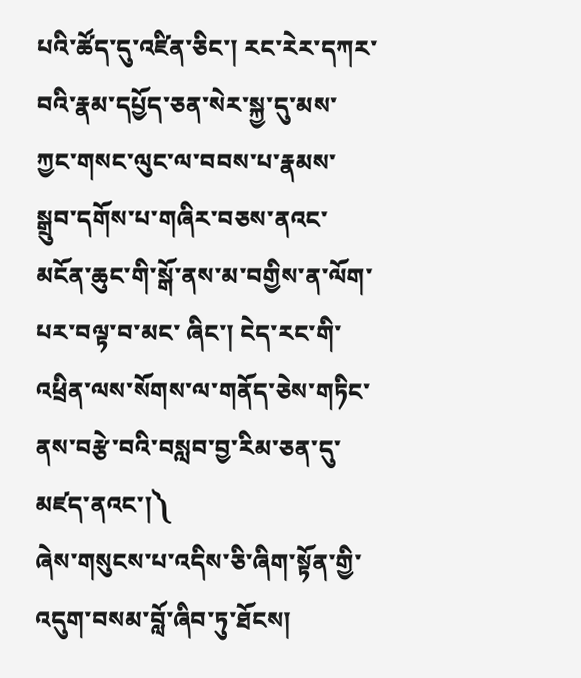པའི་ཚོད་དུ་འཛིན་ཅིང་། རང་རེར་དཀར་བའི་རྣམ་དཔྱོད་ཅན་སེར་སྐྱ་དུ་མས་ཀྱང་གསང་ལུང་ལ་བབས་པ་རྣམས་ སྒྲུབ་དགོས་པ་གཞིར་བཅས་ནའང་མངོན་ཆུང་གི་སྒོ་ནས་མ་བགྱིས་ན་ལོག་པར་བལྟ་བ་མང་ ཞིང་། ངེད་རང་གི་འཕྲིན་ལས་སོགས་ལ་གནོད་ཅེས་གཏིང་ནས་བརྩེ་བའི་བསླབ་བྱ་རིམ་ཅན་དུ་ མཛད་ནའང་།༽
ཞེས་གསུངས་པ་འདིས་ཅི་ཞིག་སྟོན་གྱི་འདུག་བསམ་བློ་ཞིབ་ཏུ་ཐོངས།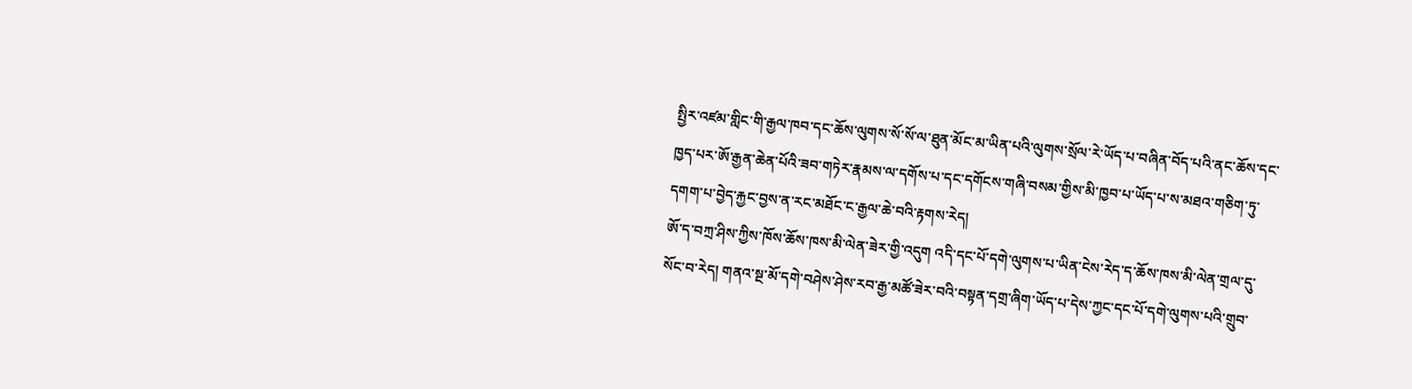སྤྱིར་འཛམ་གླིང་གི་རྒྱལ་ཁབ་དང་ཆོས་ལུགས་སོ་སོ་ལ་ཐུན་མོང་མ་ཡིན་པའི་ལུགས་སྲོལ་རེ་ཡོད་པ་བཞིན་བོད་པའི་ནང་ཆོས་དང་ཁྱད་པར་ཨོ་རྒྱན་ཆེན་པོའི་ཟབ་གཏེར་རྣམས་ལ་དགོས་པ་དང་དགོངས་གཞི་བསམ་གྱིས་མི་ཁྱབ་པ་ཡོད་པ་ས་མཐའ་གཅིག་ཏུ་དགག་པ་བྱེད་རྐྱང་བྱས་ན་རང་མཐོང་ང་རྒྱལ་ཆེ་བའི་རྟགས་རེད།
ཨོ་ད་བཀྲ་ཤིས་ཀྱིས་ཁོས་ཆོས་ཁས་མི་ལེན་ཟེར་གྱི་འདུག འདི་དང་པོ་དགེ་ལུགས་པ་ཡིན་ངེས་རེད་ད་ཆོས་ཁས་མི་ལེན་གྲལ་དུ་སོང་བ་རེད། གནའ་སྔ་མོ་དགེ་བཤེས་ཤེས་རབ་རྒྱ་མཚོ་ཟེར་བའི་བསྟན་དགྲ་ཞིག་ཡོད་པ་དེས་ཀྱང་དང་པོ་དགེ་ལུགས་པའི་གྲུབ་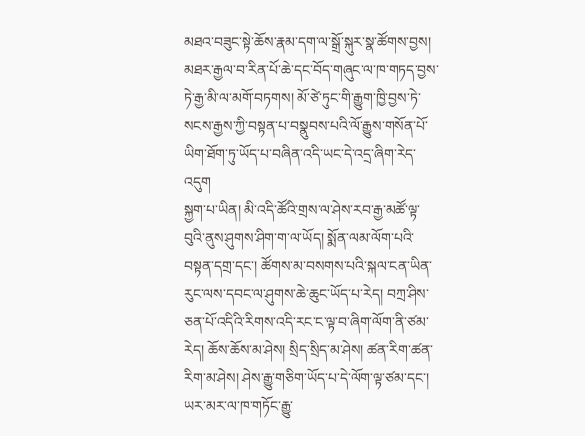མཐའ་བཟུང་སྟེ་ཆོས་རྣམ་དག་ལ་སྒྲོ་སྐུར་སྣ་ཚོགས་བྱས། མཐར་རྒྱལ་བ་རིན་པོ་ཆེ་དང་བོད་གཞུང་ལ་ཁ་གཏད་བྱས་ཏེ་རྒྱ་མི་ལ་མགོ་བཏགས། མོ་ཙེ་ཏུང་གི་རྒྱུག་ཁྱི་བྱས་ཏེ་སངས་རྒྱས་ཀྱི་བསྟན་པ་བསྣུབས་པའི་ལོ་རྒྱུས་གསོན་པོ་ཡིག་ཐོག་ཏུ་ཡོད་པ་བཞིན་འདི་ཡང་དེ་འདྲ་ཞིག་རེད་འདུག
སྐྱག་པ་ཡིན། མི་འདི་ཚོའི་གྲས་ལ་ཤེས་རབ་རྒྱ་མཚོ་ལྟ་བུའི་ནུས་ཤུགས་ཤིག་ག་ལ་ཡོད། སྨོན་ལམ་ལོག་པའི་བསྟན་དགྲ་དང་། ཚོགས་མ་བསགས་པའི་སྐལ་ངན་ཡིན་རུང་ལས་དབང་ལ་ཤུགས་ཆེ་ཆུང་ཡོད་པ་རེད། བཀྲ་ཤིས་ཅན་པོ་འདིའི་རིགས་འདི་རང་ང་ལྟ་བ་ཞིག་ལོག་ནི་ཙམ་རེད། ཆོས་ཆོས་མ་ཤེས། སྲིད་སྲིད་མ་ཤེས། ཚན་རིག་ཚན་རིག་མ་ཤེས། ཤེས་རྒྱུ་གཅིག་ཡོད་པ་དེ་ལོག་ལྟ་ཙམ་དང་། ཡར་མར་ལ་ཁ་གཏོང་རྒྱུ་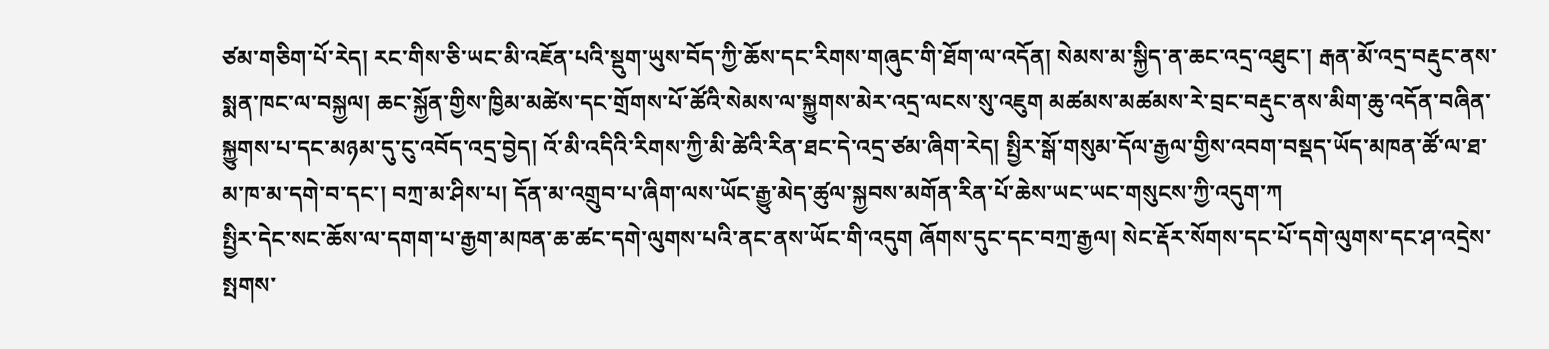ཙམ་གཅིག་པོ་རེད། རང་གིས་ཅི་ཡང་མི་འཇོན་པའི་སྡུག་ཡུས་བོད་ཀྱི་ཆོས་དང་རིགས་གཞུང་གི་ཐོག་ལ་འདོན། སེམས་མ་སྐྱིད་ན་ཆང་འདྲ་འཐུང་། རྒན་མོ་འདྲ་བརྡུང་ནས་སྨན་ཁང་ལ་བསྐྱལ། ཆང་སྐྱོན་གྱིས་ཁྱིམ་མཚེས་དང་གྲོགས་པོ་ཚོའི་སེམས་ལ་སྐྱུགས་མེར་འདྲ་ལངས་སུ་འཇུག མཚམས་མཚམས་རེ་བྲང་བརྡུང་ནས་མིག་ཆུ་འདོན་བཞིན་སྐྱུགས་པ་དང་མཉམ་དུ་ངུ་འབོད་འདྲ་བྱེད། འོ་མི་འདིའི་རིགས་ཀྱི་མི་ཚེའི་རིན་ཐང་དེ་འདྲ་ཙམ་ཞིག་རེད། སྤྱིར་སྒོ་གསུམ་དོལ་རྒྱལ་གྱིས་འབག་བསྡད་ཡོད་མཁན་ཚོ་ལ་ཐ་མ་ཁ་མ་དགེ་བ་དང་། བཀྲ་མ་ཤིས་པ། དོན་མ་འགྲུབ་པ་ཞིག་ལས་ཡོང་རྒྱུ་མེད་ཚུལ་སྐྱབས་མགོན་རིན་པོ་ཆེས་ཡང་ཡང་གསུངས་ཀྱི་འདུག་ཀ
སྤྱིར་དེང་སང་ཆོས་ལ་དགག་པ་རྒྱག་མཁན་ཆ་ཚང་དགེ་ལུགས་པའི་ནང་ནས་ཡོང་གི་འདུག ཞོགས་དུང་དང་བཀྲ་རྒྱལ། སེང་རྡོར་སོགས་དང་པོ་དགེ་ལུགས་དང་ཤ་འདྲེས་སྤགས་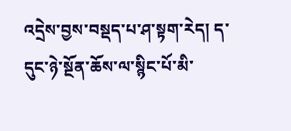འདྲེས་བྱས་བསྡད་པ་ཤ་སྟག་རེད། ད་དུང་ཉེ་སྔོན་ཆོས་ལ་སྙིང་པོ་མི་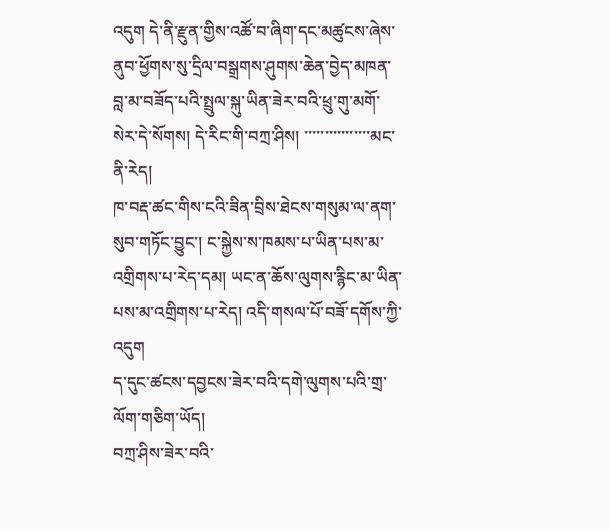འདུག དེ་ནི་རྫུན་གྱིས་འཚོ་བ་ཞིག་དང་མཚུངས་ཞེས་ནུབ་ཕྱོགས་སུ་དྲིལ་བསྒྲགས་ཤུགས་ཆེན་བྱེད་མཁན་བླ་མ་བཟོད་པའི་སྤྲུལ་སྐུ་ཡིན་ཟེར་བའི་ཕྲུ་གུ་མགོ་སེར་དེ་སོགས། དེ་རིང་གི་བཀྲ་ཤིས། ་་་་་་་་་་་་་་་་མང་ནི་རེད།
ཁ་བརྡ་ཚང་གིས་ངའི་ཟིན་བྲིས་ཐེངས་གསུམ་ལ་ནག་སུབ་གཏོང་བྱུང་། ང་སྐྱེས་ས་ཁམས་པ་ཡིན་པས་མ་འགྲིགས་པ་རེད་དམ། ཡང་ན་ཆོས་ལུགས་རྙིང་མ་ཡིན་པས་མ་འགྲིགས་པ་རེད། འདི་གསལ་པོ་བཟོ་དགོས་ཀྱི་འདུག
ད་དུང་ཚངས་དབྱངས་ཟེར་བའི་དགེ་ལུགས་པའི་གྲ་ལོག་གཅིག་ཡོད།
བཀྲ་ཤིས་ཟེར་བའི་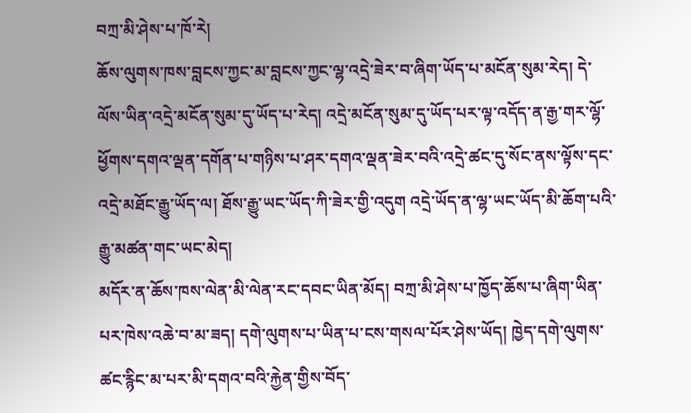བཀྲ་མི་ཤེས་པ་ཁོ་རེ།
ཆོས་ལུགས་ཁས་བླངས་ཀྱང་མ་བླངས་ཀྱང་ལྷ་འདྲེ་ཟེར་བ་ཞིག་ཡོད་པ་མངོན་སུམ་རེད། དེ་ལོས་ཡིན་འདྲེ་མངོན་སུམ་དུ་ཡོད་པ་རེད། འདྲེ་མངོན་སུམ་དུ་ཡོད་པར་ལྟ་འདོད་ན་རྒྱ་གར་ལྷོ་ཕྱོགས་དགའ་ལྡན་དགོན་པ་གཉིས་པ་ཤར་དགའ་ལྡན་ཟེར་བའི་འདྲེ་ཚང་དུ་སོང་ནས་ལྟོས་དང་འདྲེ་མཐོང་རྒྱུ་ཡོད་ལ། ཐོས་རྒྱུ་ཡང་ཡོད་ཀི་ཟེར་གྱི་འདུག འདྲེ་ཡོད་ན་ལྷ་ཡང་ཡོད་མི་ཆོག་པའི་རྒྱུ་མཚན་གང་ཡང་མེད།
མདོར་ན་ཆོས་ཁས་ལེན་མི་ལེན་རང་དབང་ཡིན་མོད། བཀྲ་མི་ཤེས་པ་ཁྱོད་ཆོས་པ་ཞིག་ཡིན་པར་ཁེས་འཆེ་བ་མ་ཟད། དགེ་ལུགས་པ་ཡིན་པ་ངས་གསལ་པོར་ཤེས་ཡོད། ཁྱེད་དགེ་ལུགས་ཚང་རྙིང་མ་པར་མི་དགའ་བའི་རྐྱེན་གྱིས་བོད་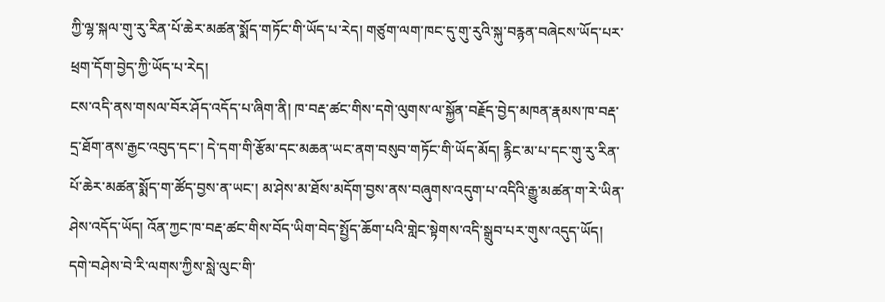ཀྱི་ལྷ་སྐལ་གུ་རུ་རིན་པོ་ཆེར་མཚན་སྨོད་གཏོང་གི་ཡོད་པ་རེད། གཙུག་ལག་ཁང་དུ་གུ་རུའི་སྐུ་བརྙན་བཞེངས་ཡོད་པར་ཕྲག་དོག་བྱེད་ཀྱི་ཡོད་པ་རེད།
ངས་འདི་ནས་གསལ་བོར་ཤོད་འདོད་པ་ཞིག་ནི། ཁ་བརྡ་ཚང་གིས་དགེ་ལུགས་ལ་སྐྱོན་བརྗོད་བྱེད་མཁན་རྣམས་ཁ་བརྡ་དྲ་ཐོག་ནས་རྒྱང་འབུད་དང་། དེ་དག་གི་རྩོམ་དང་མཆན་ཡང་ནག་བསུབ་གཏོང་གི་ཡོད་མོད། རྙིང་མ་པ་དང་གུ་རུ་རིན་པོ་ཆེར་མཚན་སྨོད་ག་ཚོད་བྱས་ན་ཡང་། མ་ཤེས་མ་ཐོས་མདོག་བྱས་ནས་བཞུགས་འདུག་པ་འདིའི་རྒྱུ་མཚན་ག་རེ་ཡིན་ཤེས་འདོད་ཡོད། འོན་ཀྱང་ཁ་བརྡ་ཚང་གིས་བོད་ཡིག་བེད་སྤྱོད་ཆོག་པའི་གླེང་སྟེགས་འདི་སྒྲུབ་པར་གུས་འདུད་ཡོད།
དགེ་བཤེས་བེ་རི་ལགས་ཀྱིས་སླེ་ལུང་གི་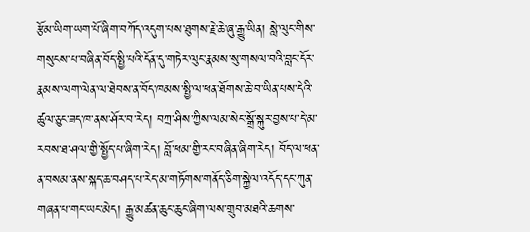རྩོམ་ཡིག་ཡག་པོ་ཞིག་བཀོད་འདུག་པས་ཐུགས་རྗེ་ཆེ་ཞུ་རྒྱུ་ཡིན། སླེ་ལུང་གིས་གསུངས་པ་བཞིན་བོད་སྤྱི་པའི་དོན་དུ་གཏེར་ལུང་རྣམས་སུ་གསལ་བའི་བླང་དོར་རྣམས་ལག་ལེན་ལ་ཐེབས་ན་བོད་ཁམས་སྤྱི་ལ་ཕན་ཐོགས་ཆེ་བ་ཡིན་པས་དེའི་ཚུལ་ཅུང་ཟད་ཁ་ནས་ཤོར་བ་རེད། བཀྲ་ཤིས་ཀྱིས་ལམ་སེང་སྒྲོ་སྐུར་བྱས་པ་དེ་མ་རབས་ཐ་ཤལ་གྱི་སྤྱོད་པ་ཞིག་རེད། བློ་ཕམ་གྱི་རང་བཞིན་ཞིག་རེད། བོད་ལ་ཕན་ན་བསམ་ནས་སྐད་ཆ་བཤད་པ་རེད་མ་གཏོགས་གནོད་ཅིག་སྐྱེལ་འདོད་དང་ཀུན་གཞན་པ་གང་ཡང་མེད། རྒྱུ་མཚན་ཆུང་ཆུང་ཞིག་ལས་གྲུབ་མཐའི་ཆགས་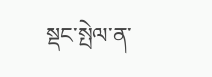སྡང་སྤེལ་ན་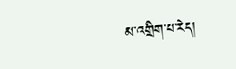མ་འགྲིག་པ་རེད།